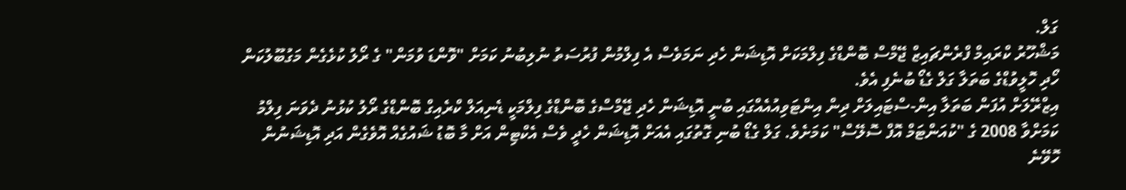ގަލް.
މަޝްހޫރު ކްރައިމް ފްރެންޗައިޒް ޖޭމްސް ބޮންޑްގެ ފިލްމަކަށް އޮޑިޝަން ހެދި ނަމަވެސް އެ ފިލްމުން ފުރުސަތު ނުލިބުނު ކަމަށް "ވޮންޑަ ވުމަން" ގެ ރޯލު ކުޅެގެން މަގުބޫލުކަން ހޯދި ހޮލީވުޑްގެ ބަތަލާ ގަލް ގެޑޯ ބުނެފި އެވެ.
އިޒްރޭލަށް އުފަން ބަތަލާ އިން-ސްޓައިލަށް ދިން އިންޓަވިއުއެއްގައި ބުނީ އޮޑިޝަން ހެދި ޖޭމްސްގެ ބޮންޑްގެ ފިލްމަކީ ޑެނިއަލް ކްރެއިގް ބޮންޑްގެ ރޯލު ކުޅުނު ދެވަނަ ފިލްމު ކަމަށްވާ 2008 ގެ "ކުއަންޓަމް އޮފް ސޮލޭސް" ކަމަށެވެ. ގަލް ގެޑޯ ބުނި ގޮތުގައި އެއަށް އޮޑިޝަން ހެދީ ވެސް އެކްޓިން އަށް މާ ބޮޑު ޝައުގެއް އޮވެގެން އަދި އޮޑިޝަނުން ހޮވޭނެ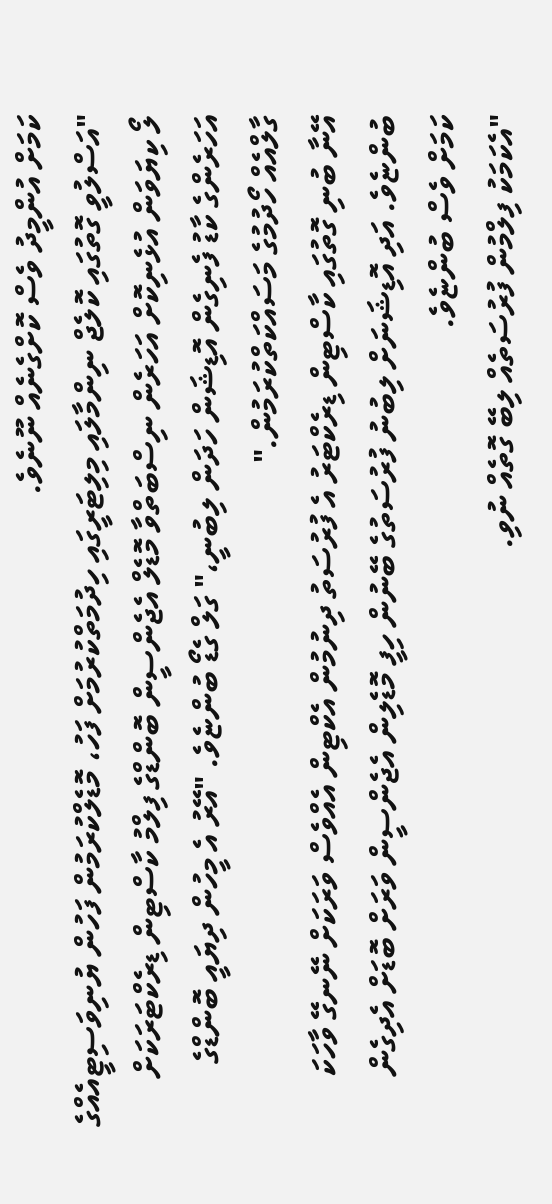ކަމަށް އުންމީދު ވެސް ކޮށްގެނެއް ނޫނެވެ.
"އަސްލުވީ ގޮތުގައި ކޮލެޖް ނިންމާލައި މިލިޓަރީގައި ހިދުމަތްކުރުމަށް ފަހު، މޮޑެލްކުރަމުން ފަހުން ޔުނިވަސިޓީއެއްގެ ލޯ ކިޔަވަން އުޅެނިކޮށް އަހަރެން ނިސްބަތްވާ މޮޑެލް އެޖެންސީން ބޮންޑްގެ ފިލްމު ކާސްޓިން ޑިރެކްޓަރަކަށް އަހަރެންގެ ކާޑު ފެނިގެން އޮޑިޝަން ހަދަން ލިބުނީ،" ގަލް ގެޑޯ ބުންޏެވެ. "އޭރު އެ މީހުން ދިޔައީ ބޮންޑްގެ ގާލްއެއް ހޯދުމުގެ މަސައްކަތްކުރަމުން."
އޭނާ ބުނި ގޮތުގައި ކާސްޓިން ޑިރެކްޓަރު އެ ފުރުސަތު ދިނުމުން އެކްޓިން އެއްވެސް ވަރަކަށް ނޭނގޭ ވާހަކަ ބުންޏެވެ. އަދި އޮޑިޝަނަށް ލިބުނު ފުރުސަތުގެ ބޭނުން ހިފީ މޮޑެލިން އެޖެންސީން ވަރަށް ބޮޑަށް އެދިގެން ކަމަށް ވެސް ބުންޏެވެ.
"އެކަމަކު ފިލްމުން ފުރުސަތެއް ލިބޭ ގޮތެއް ނުވި.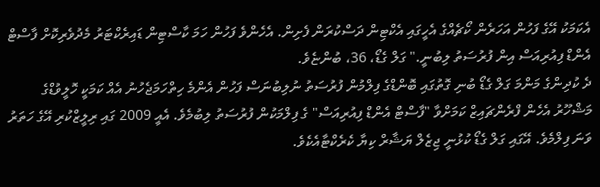އެކަމަކު އޭގެ ފަހުން އަހަރެން ކޯޗެއްގެ އެހީގައި އެކްޓިން ދަސްކުރަން ފެށިން. އެހެންވެ ފަހުން ހަމަ ކާސްޓިން ޑައިރެކްޓަރު މެދުވެރިކޮށް ފާސްޓް އެންޑް ފިއުރިއަސް އިން ފުރުސަތު ލިބުނީ." ގަލް ގެޑޯ، 36، ބުންޏެވެ.
ދެ ކުދިންގެ މަންމަ ގަލް ގެޑޯ ބުނި ގޮތުގައި ބޮންޑްގެ ފިލްމުން ފުރުސަތު ނުލިބުނަސް ފަހުން އެންމެ ހިތްހަމަޖެހުނު އެއް ކަމަކީ ހޮލީވުޑްގެ މަޝްހޫރު އެހެން ފްރެންޗައިޒް ކަމަށްވާ "ފާސްޓް އެންޑް ފިއުރިއަސް" ގެ ފިލްމަކުން ފުރުސަތު ލިބުމެވެ. އެއީ 2009 ގައި ރިލީޒްކުރި އޭގެ ހަތަރު ވަނަ ފިލްމެވެ. އޭގައި ގަލް ގެޑޯ ކުޅުނީ ޖިޒެލް ޔަޝާރް ކިޔާ ކެރެކްޓާއެކެވެ.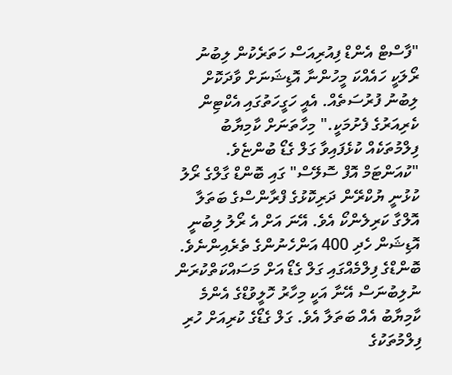"ފާސްޓް އެންޑް ފިއުރިއަސް ހަތަރެކުން ލިބުނު ރޯލަކީ ހައެއްކަ މީހުންނާ އޮޑިޝަނަށް ވާދަކޮށް ލިބުނު ފުރުސަތެއް. އެއީ ހަގީހަތުގައި އެކްޓިން ކެރިއަރުގެ ފެށުމަކީ." މިހާތަނަށް ކާމިޔާބު ފިލްމުތަކެއް ކުޅެފައިވާ ގަލް ގެޑޯ ބުންޏެވެ.
"ކުއަންޓަމް އޮފް ސޮލޭސް" ގައި ބޮންޑް ގާލްގެ ރޯލު ކުޅުނީ ޔުކްރޭން ދަރިކޮޅުގެ ފްރާންސްގެ ބަތަލާ އޮލްގާ ކަރިލެންކޯ އެވެ. އޭނަ އަށް އެ ރޯލު ލިބުނީ އޮޑިޝަން ހެދި 400 އަންހެނުންގެ ތެރެއިންނެވެ.
ބޮންޑްގެ ފިލްމެއްގައި ގަލް ގެޑޯ އަށް މަސައްކަތްކުރަން ނުލިބުނަސް އޭނާ އަކީ މިހާރު ހޮލީވުޑްގެ އެންމެ ކާމިޔާބު އެއް ބަތަލާ އެވެ. ގަލް ގެޑޯގެ ކުރިއަށް ހުރި ފިލްމުތަކުގެ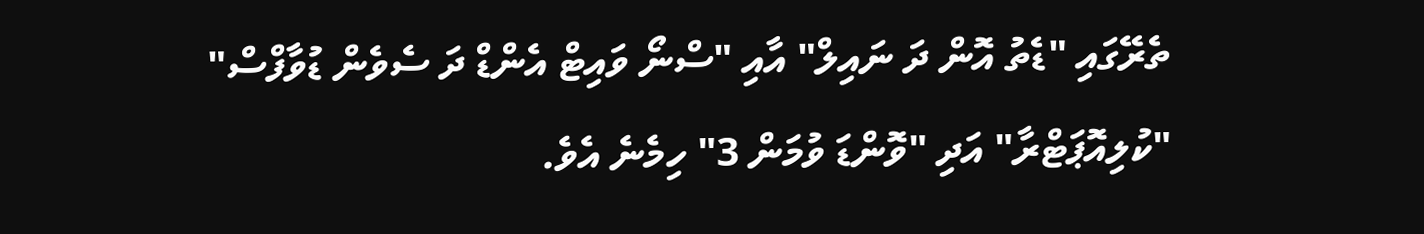ތެރޭގައި "ޑެތު އޮން ދަ ނައިލް" އާއި "ސްނޯ ވައިޓް އެންޑް ދަ ސެވެން ޑުވާފްސް" "ކުލިއޮޕަޓްރާ" އަދި "ވޮންޑަ ވުމަން 3" ހިމެނެ އެވެ.